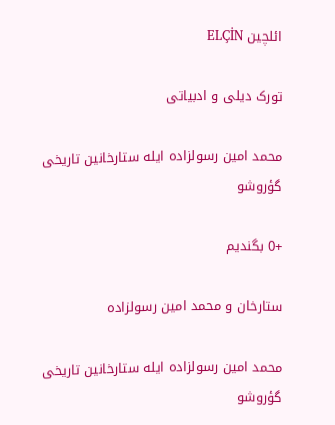ائلچین ELÇİN

تورک دیلی و ادبیاتی

محمد امین رسولزاده ایله ستارخانین تاریخی گؤروشو

+0 بگندیم

ستارخان و محمد امین رسولزاده

محمد امین رسولزاده ایله ستارخانین تاریخی گؤروشو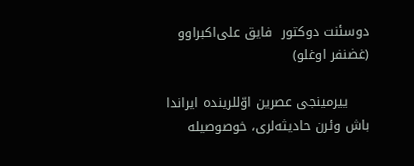دوسئنت دوكتور  فایق علی‌اكبراوو (غضنفر اوغلو)

     ییرمینجی عصرین اوّللرینده ایراندا باش وئرن حادیثه‌لری، خوصوصیله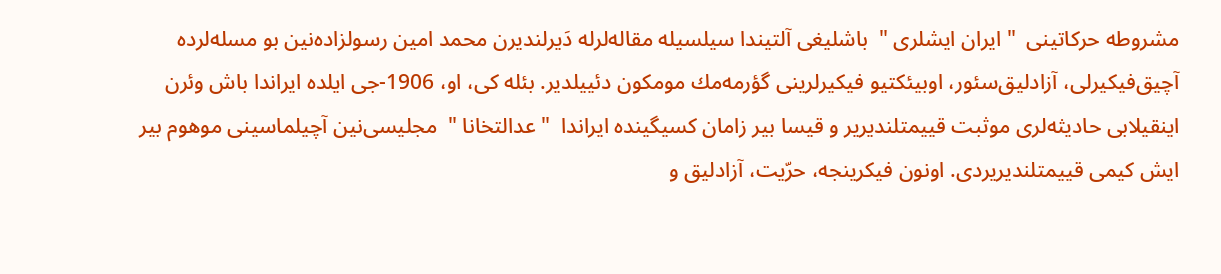مشروطه حركاتینی  " ایران ایشلری "  باشلیغی آلتیندا سیلسیله مقاله‌لرله دَیرلندیرن محمد امین رسولزاده‌نین بو مسله‌لرده آچیق‌فیكیرلی، آزادلیق‌سئور، اوبیئكتیو فیكیرلرینی گؤرمه‌مك مومكون دئییلدیر. بئله كی، او، 1906-جی ایلده ایراندا باش وئرن اینقیلابی حادیثه‌لری موثبت قییمتلندیریر و قیسا بیر زامان كسیگینده ایراندا  " عدالتخانا "  مجلیسی‌نین آچیلماسینی موهوم بیر ایش كیمی قییمتلندیریردی. اونون فیكرینجه، حرّیت، آزادلیق و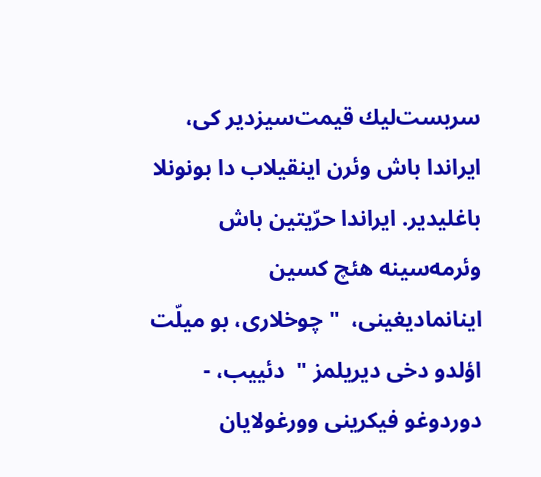سربست‌لیك قیمت‌سیزدیر كی، ایراندا باش وئرن اینقیلاب دا بونونلا باغلیدیر. ایراندا حرّیتین باش وئرمه‌سینه هئچ كسین اینانمادیغینی،  " چوخلاری، بو میلّت اؤلدو دخی دیریلمز "  دئییب، - دوردوغو فیكرینی وورغولایان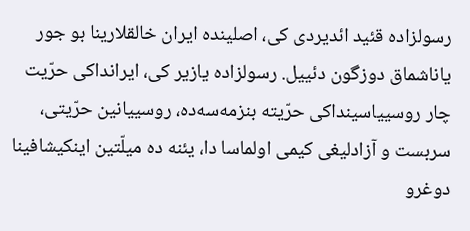رسولزاده قئید ائدیردی كی، اصلینده ایران خالقلارینا بو جور یاناشماق دوزگون دئییل. رسولزاده یازیر كی، ایرانداكی حرّیت چار روسییاسینداكی حرّیته بنزمه‌‌سه‌ده، روسییانین حرّیتی، سربست و آزادلیغی كیمی اولماسا دا، یئنه ده میلّتین اینكیشافینا دوغرو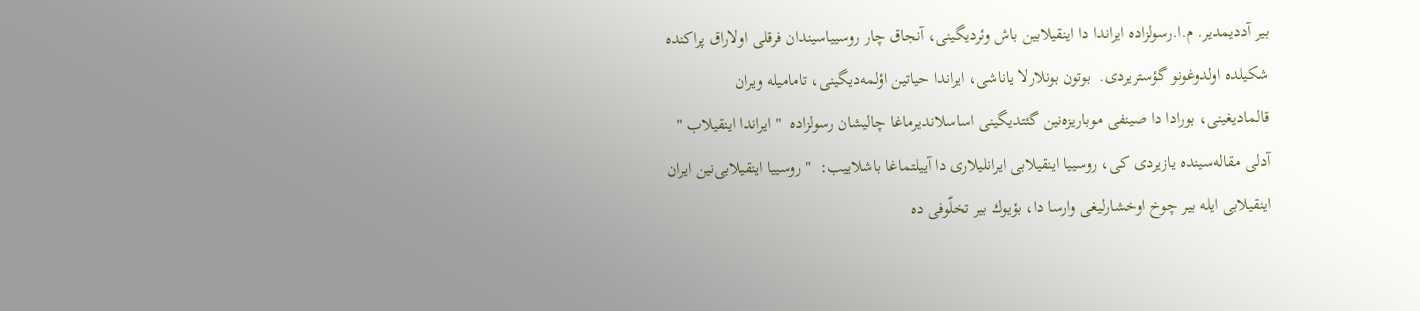بیر آددیمدیر. م.ا.رسولزاده ایراندا دا اینقیلابین باش وئردیگینی، آنجاق چار روسییاسیندان فرقلی اولاراق پراكنده شكیلده اولدوغونو گؤستریردی.  بوتون بونلارلا یاناشی، ایراندا حیاتین اؤلمه‌دیگینی، تامامیله ویران قالمادیغینی، بورادا دا صینفی موباریزه‌نین گئتدیگینی اساسلاندیرماغا چالیشان رسولزاده  " ایراندا اینقیلاب "  آدلی مقاله‌سینده یازیردی كی، روسییا اینقیلابی ایرانلیلاری دا آییلتماغا باشلاییب:  " روسییا اینقیلابی‌نین ایران اینقیلابی ایله بیر چوخ اوخشارلیغی وارسا دا، بؤیوك بیر تخلّوفی ده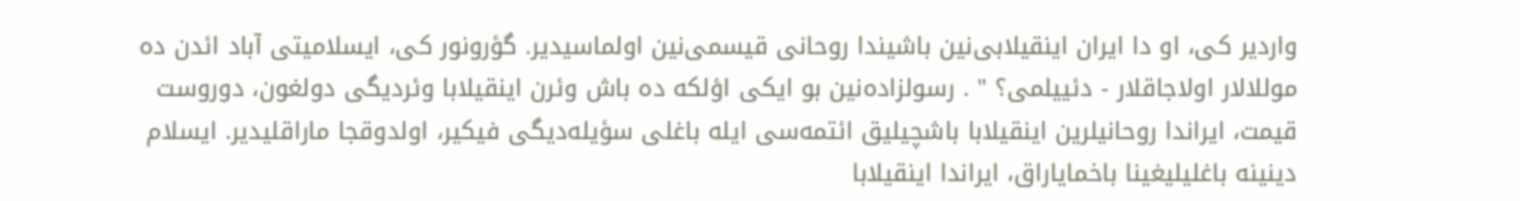واردیر كی، او دا ایران اینقیلابی‌نین باشیندا روحانی قیسمی‌نین اولماسیدیر. گؤرونور كی، ایسلامیتی آباد ائدن ده موللالار اولاجاقلار - دئییلمی؟ " . رسولزاده‌نین بو ایكی اؤلكه ده باش وئرن اینقیلابا وئردیگی دولغون، دوروست قیمت، ایراندا روحانیلرین اینقیلابا باشچیلیق ائتمه‌سی ایله باغلی سؤیله‌دیگی فیكیر، اولدوقجا ماراقلیدیر. ایسلام دینینه باغلیلیغینا باخمایاراق، ایراندا اینقیلابا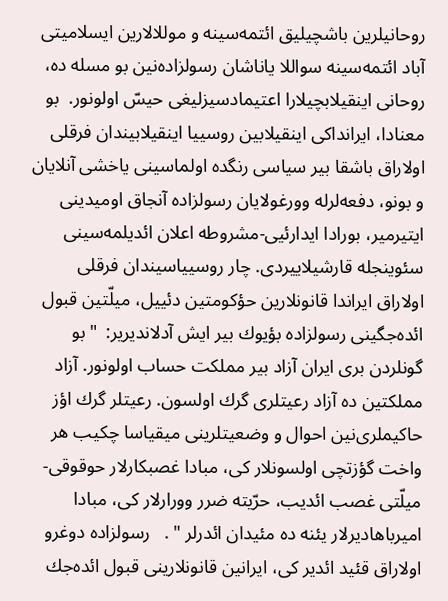روحانیلرین باشچیلیق ائتمه‌سینه و موللالارین ایسلامیتی آباد ائتمه‌سینه سواللا یاناشان رسولزاده‌نین بو مسله ده، روحانی اینقیلابچیلارا اعتیمادسیزلیغی حیسّ اولونور.  بو معنادا، ایرانداكی اینقیلابین روسییا اینقیلابیندان فرقلی اولاراق باشقا بیر سیاسی رنگده اولماسینی یاخشی آنلایان و بونو، دفعه‌لرله وورغولایان رسولزاده آنجاق اومیدینی ایتیرمیر، بورادا ایدارئیی-مشروطه اعلان ائدیلمه‌سینی سئوینجله قارشیلاییردی. چار روسییاسیندان فرقلی اولاراق ایراندا قانونلارین حؤكومتین دئییل، میلّتین قبول ائده‌جگینی رسولزاده بؤیوك بیر ایش آدلاندیریر:  " بو گونلردن بری ایران آزاد بیر مملكت حساب اولونور. آزاد مملكتین ده آزاد رعیتلری گرك اولسون. رعیتلر گرك اؤز حاكیملری‌نین احوال و وضعیتلرینی میقیاسا چكیب هر واخت گؤزتچی اولسونلار كی، مبادا غصبكارلار حوقوقی-میلّتی غصب ائدیب، حرّیته ضرر وورارلار كی، مبادا امیرباهادیرلار یئنه ده مئیدان ائدرلر " .   رسولزاده دوغرو اولاراق قئید ائدیر كی، ایرانین قانونلارینی قبول ائده‌جك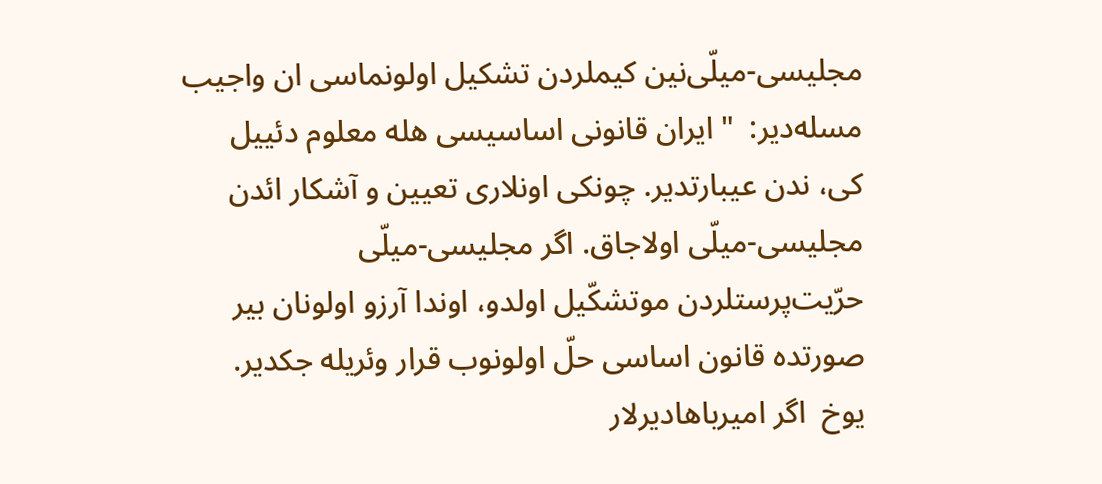مجلیسی-میلّی‌نین كیملردن تشكیل اولونماسی ان واجیب مسله‌دیر:  " ایران قانونی اساسیسی هله معلوم دئییل كی، ندن عیبارتدیر. چونكی اونلاری تعیین و آشكار ائدن مجلیسی-میلّی اولاجاق. اگر مجلیسی-میلّی حرّیت‌پرستلردن موتشكّیل اولدو، اوندا آرزو اولونان بیر صورتده قانون اساسی حلّ اولونوب قرار وئریله‌ جكدیر. یوخ  اگر امیرباهادیرلار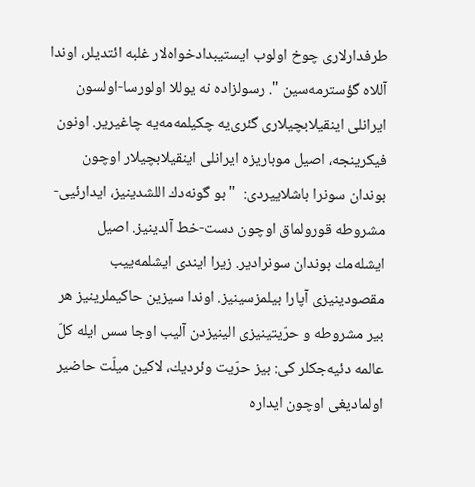طرفدارلاری چوخ اولوب ایستیبدادخواه‌لار غلبه ائتدیلر، اوندا آللاه گؤسترمه‌سین ". رسولزاده نه یوللا اولورسا-اولسون ایرانلی اینقیلابچیلاری گئری‌یه چكیلمه‌مه‌یه چاغیریر. اونون فیكرینجه، اصیل موباریزه ایرانلی اینقیلابچیلار اوچون بوندان سونرا باشلاییردی:  " بو گونه‌دك اللشدینیز، ایدارئیی-مشروطه قورولماق اوچون دست-خط آلدینیز. اصیل ایشله‌مك بوندان سونرادیر. زیرا ایندی ایشلمه‌ییب مقصودینیزی آپارا بیلمزسینیز. اوندا سیزین حاكیملرینیز هر بیر مشروطه و حرّیتینیزی الینیزدن آلیب اوجا سس ایله كلّ عالمه دئیه‌جكلر كی: بیز حرّیت وئردیك، لاكین میلّت حاضیر اولمادیغی اوچون ایداره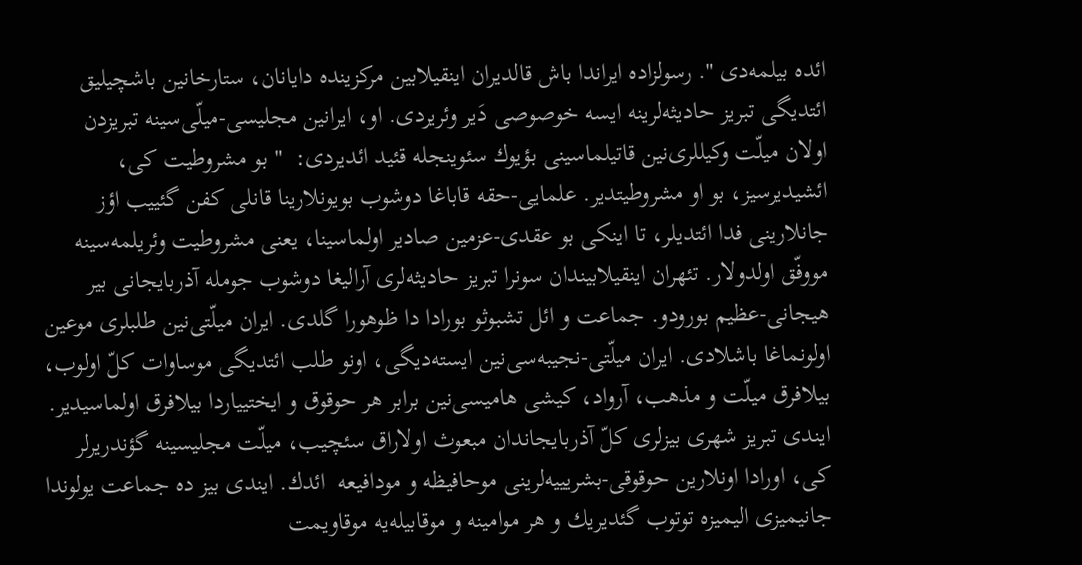ائده بیلمه‌دی ". رسولزاده ایراندا باش قالدیران اینقیلابین مركزینده دایانان، ستارخانین باشچیلیق ائتدیگی تبریز حادیثه‌لرینه ایسه خوصوصی دَیر وئریردی. او، ایرانین مجلیسی-میلّی‌سینه تبریزدن اولان میلّت وكیللری‌نین قاتیلماسینی بؤیوك سئوینجله قئید ائدیردی:  " بو مشروطیت كی، ائشیدیرسیز، بو او مشروطیتدیر. علمایی-حقه قاباغا دوشوب بویونلارینا قانلی كفن گئییب اؤز جانلارینی فدا ائتدیلر، تا اینكی بو عقدی-عزمین صادیر اولماسینا، یعنی مشروطیت وئریلمه‌سینه مووفّق اولدولار. تئهران اینقیلابیندان سونرا تبریز حادیثه‌لری آرالیغا دوشوب جومله آذربایجانی بیر هیجانی-عظیم بورودو. جماعت و ائل تشبوثو بورادا دا ظوهورا گلدی. ایران میلّتی‌نین طلبلری موعین اولونماغا باشلادی. ایران میلّتی-نجیبه‌سی‌نین ایسته‌دیگی، اونو طلب ائتدیگی موساوات كلّ اولوب، بیلافرق میلّت و مذهب، آرواد، كیشی هامیسی‌نین برابر هر حوقوق و ایختییاردا بیلافرق اولماسیدیر. ایندی تبریز شهری بیزلری كلّ آذربایجاندان مبعوث اولاراق سئچیب، میلّت مجلیسینه گؤندریرلر كی، اورادا اونلارین حوقوقی-بشریییه‌لرینی موحافیظه و مودافیعه  ائدك. ایندی بیز ده جماعت یولوندا جانیمیزی الیمیزه توتوب گئدیریك و هر موامینه و موقابیله‌‌یه موقاویمت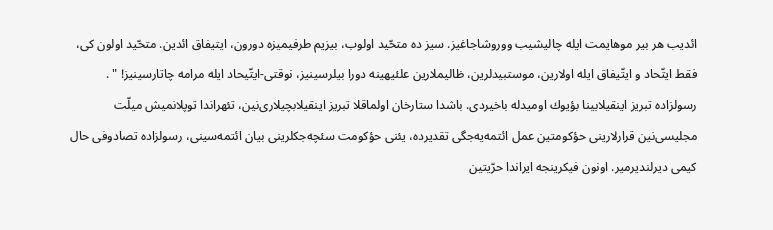ائدیب هر بیر موهایمت ایله چالیشیب ووروشاجاغیز. سیز ده متحّید اولوب، بیزیم طرفیمیزه دورون، ایتیفاق ائدین. متحّید اولون كی، فقط ایتّحاد و ایتّیفاق ایله اولارین، موستبیدلرین، ظالیملارین علئیهینه دورا بیلرسینیز، نوقتی-ایتّیحاد ایله مرامه چاتارسینیز! " . رسولزاده تبریز اینقیلابینا بؤیوك اومیدله باخیردی. باشدا ستارخان اولماقلا تبریز اینقیلابچیلاری‌نین، تئهراندا توپلانمیش میلّت مجلیسی‌نین قرارلارینی حؤكومتین عمل ائتمه‌یه‌جگی تقدیرده، یئنی حؤكومت سئچه‌جكلرینی بیان ائتمه‌سینی، رسولزاده تصادوفی حال كیمی دیرلندیرمیر. اونون فیكرینجه ایراندا حرّیتین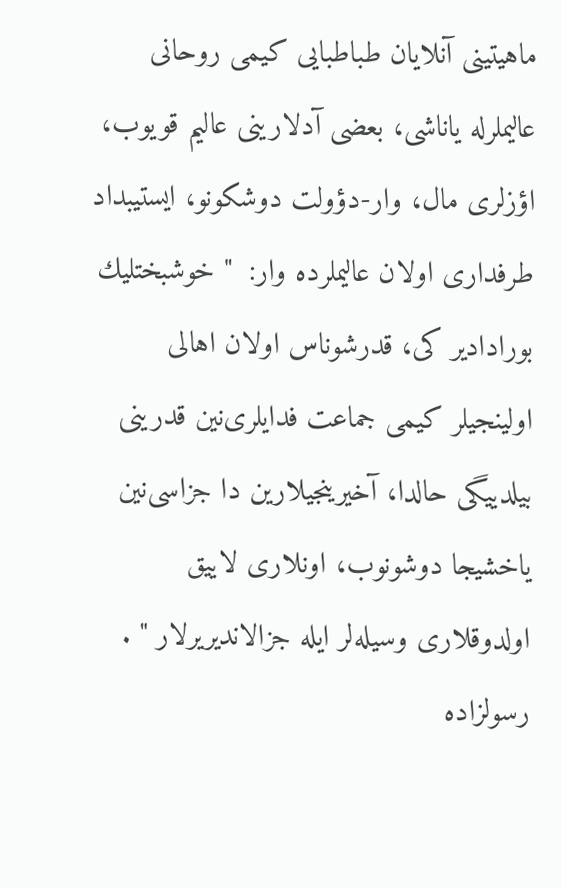ماهیتینی آنلایان طباطبایی كیمی روحانی عالیملرله یاناشی، بعضی آدلارینی عالیم قویوب، اؤزلری مال، وار-دؤولت دوشكونو، ایستیبداد طرفداری اولان عالیملرده وار:  " خوشبختلیك بورادادیر كی، قدرشوناس اولان اهالی اولینجیلر كیمی جماعت فدایلری‌نین قدرینی بیلدییگی حالدا، آخیرینجیلارین دا جزاسی‌نین یاخشیجا دوشونوب، اونلاری لاییق اولدوقلاری وسیله‌لر ایله جزالاندیریرلار " . رسولزاده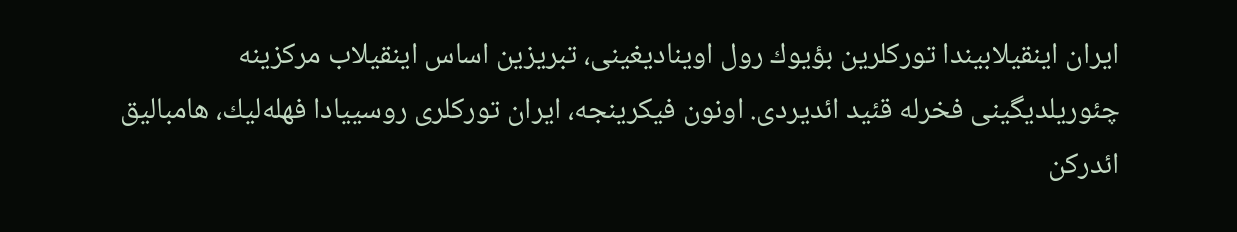ایران اینقیلابیندا توركلرین بؤیوك رول اوینادیغینی، تبریزین اساس اینقیلاب مركزینه چئوریلدیگینی فخرله قئید ائدیردی. اونون فیكرینجه، ایران توركلری روسییادا فهله‌لیك، هامبالیق ائدركن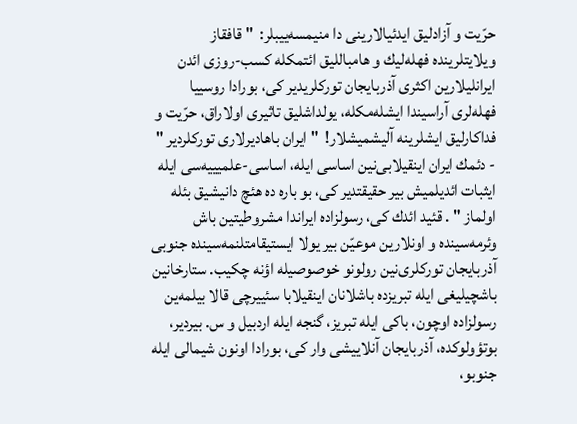حرّیت و آزادلیق ایدئیالارینی دا منیمسه‌ییبلر:  " قافقاز ویلایتلرینده فهله‌لیك و هامباللیق ائتمكله كسب-روزی ائدن ایرانلیلارین اكثری آذربایجان توركلریدیر كی، بورادا روسییا فهله‌لری آراسیندا ایشله‌مكله، یولداشلیق تاثیری اولاراق، حرّیت و فداكارلیق ایشلرینه آلیشمیشلار!  " ایران باهادیرلاری توركلردیر "  - دئمك ایران اینقیلابی‌نین اساسی ایله، اساسی-علمیییه‌سی ایله ایثبات ائدیلمیش بیر حقیقتدیر كی، بو باره ده هئچ دانیشیق بئله اولماز " . قئید ائدك كی، رسولزاده ایراندا مشروطیتین باش وئرمه‌سینده و اونلارین موعیّن بیر یولا ایستیقامتلنمه‌سینده جنوبی آذربایجان توركلری‌نین رولونو خوصوصیله اؤنه چكیب. ستارخانین باشچیلیغی ایله تبریزده باشلانان اینقیلابا سئییرچی قالا بیلمه‌ین رسولزاده اوچون، باكی ایله تبریز، گنجه ایله اردبیل و س. بیردیر،  بوتؤولوكده، آذربایجان آنلاییشی وار كی، بورادا اونون شیمالی ایله جنوبو،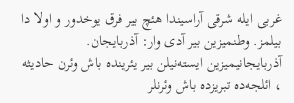غربی ایله شرقی آراسیندا هئچ بیر فرق یوخدور و اولا دا بیلمز. وطنمیزین بیر آدی وار: آذربایجان. آذربایجانیمیزین ایسته‌نیلن بیر یئرینده باش وئرن حادیثه ، ائلجه‌ده تبریزده باش وئرنلر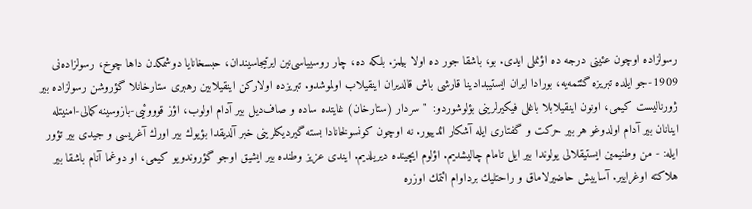رسولزاده اوچون عئینی درجه ده اؤنملی ایدی. بو، باشقا جور ده اولا بیلمز. بلكه ده، چار روسییاسی‌نین ایرتیجاسیندان، حبسخانایا دوشمكدن داها چوخ، رسولزاده‌نی 1909-جو ایلده تبریزه گئتمه‌یه، بورادا ایران ایستیبدادینا قارشی باش قالدیران اینقیلاب اولموشدو. تبریزده اولاركن اینقیلابین رهبری ستارخانلا گؤروشن رسولزاده بیر ژورنالیست كیمی، اونون اینقیلابلا باغلی فیكیرلرینی بؤلوشوردو:  " سردار (ستارخان) غایتده ساده و صاف‌دیل بیر آدام اولوب، اؤز قوووئیی-بازوسینه كمالی-امنیتله اینانان بیر آدام اولدوغو هر بیر حركت و گفتاری ایله آشكار ائدییور. نه اوچون كونسولخانادا بسته گیردیكلرینی خبر آلدیقدا بؤیوك بیر اورك آغریسی و جیدی بیر تؤور ایله: - من وطنیمین ایستیقلالی یولوندا بیر ایل تامام چالیشدیم. اؤلوم ایچینده دیریلدیم. ایندی عزیز وطنده بیر ایشیق اوجو گؤروندویو كیمی، او دوغما آنام باشقا بیر هلاكته اوغراییر. آساییش حاضیرلاماق و راحتلیك برداوام ائتمك اوزره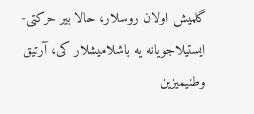گلمیش اولان روسلار، حالا بیر حركتی-ایستیلاجویانه یه باشلامیشلار كی، آرتیق وطنیمیزین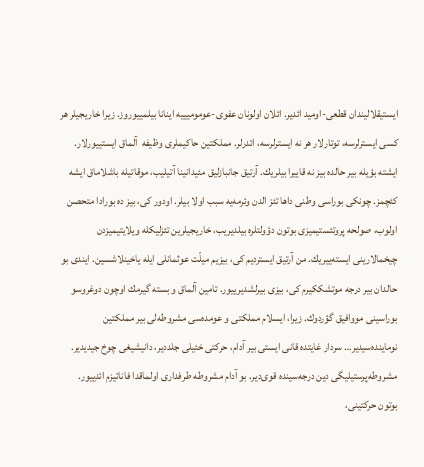ایستیقلالیندان قطعی-اومید ائدیر. ائلان اولونان عفوی-عومومیییه اینانا بیلمییوروز. زیرا خاریجیلر هر كسی ایسترلرسه، توتارلار هر نه ایسترلرسه، ائدرلر. مملكتین حاكیملری وظیفه  آلماق ایستییورلار. ایشته بؤیله بیر حالده بیز نه قاییرا بیلریك. آرتیق جانبازلیق مئیدانینا آتیلیب، موقاتیله باشلاماق ایشه كئچمز. چونكی بوراسی وطنی داها تئز الدن وئرمه‌یه سبب اولا بیلر. اودور كی، بیز ده بورادا متحصن اولوب، صولحه پروتئستیمیزی بوتون دؤولتلره بیلدیریب، خاریجیلرین تئزلیكله ویلایتیمیزدن چیخمالارینی ایسته‌‌‌ییریك. من آرتیق ایستردیم كی، بیزیم میلّت عوثمانلی ایله یاخینلاشسین. ایندی بو حالدان بیر درجه موتشككیرم كی، بیزی بیرلشدیرییور. تامین آلماق و بسته گیرمك اوچون دوغروسو بوراسینی مووافیق گؤردوك. زیرا، ایسلام مملكتی و عومده‌سی مشروطه‌لی بیر مملكتین نوماینده‌سیدیر… سردار غایتده قانی ایستی بیر آدام، حركتی خئیلی جلددیر، دانیشیغی چوخ جیدیدیر. مشروطه‌پرستیلیگی دین درجه‌سینده قوی‌دیر. بو آدام مشروطه طرفداری اولماقدا فاناتیزم ائدییور. بوتون حركتینی،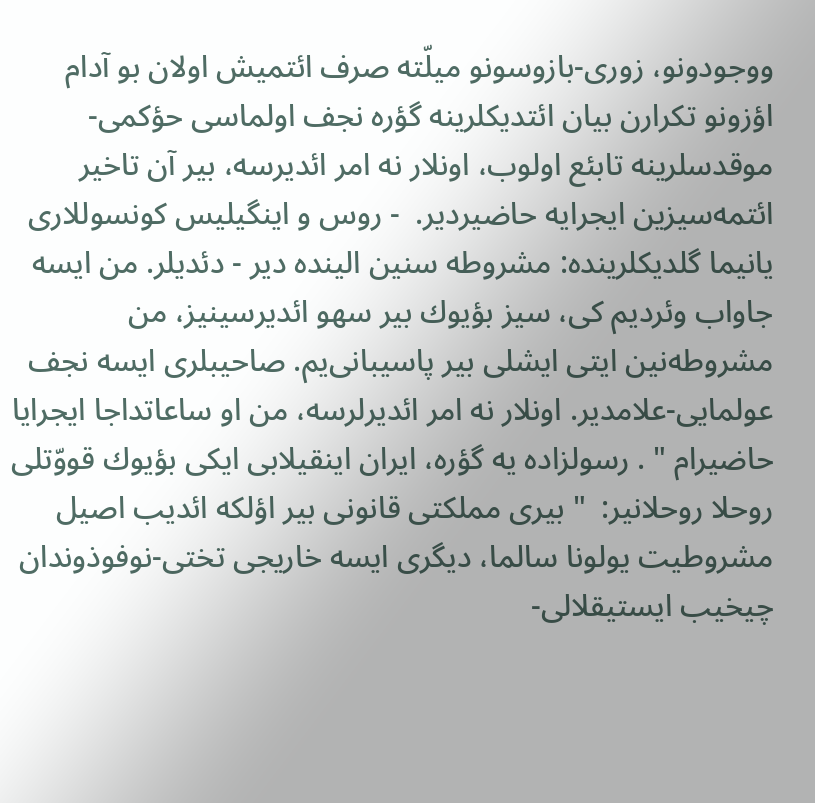ووجودونو، زوری-بازوسونو میلّته صرف ائتمیش اولان بو آدام اؤزونو تكرارن بیان ائتدیكلرینه گؤره نجف اولماسی حؤكمی-موقدسلرینه تابئع اولوب، اونلار نه امر ائدیرسه، بیر آن تاخیر ائتمه‌سیزین ایجرایه حاضیردیر.  - روس و اینگیلیس كونسوللاری یانیما گلدیكلرینده: مشروطه سنین الینده دیر - دئدیلر. من ایسه جاواب وئردیم كی، سیز بؤیوك بیر سهو ائدیرسینیز، من مشروطه‌نین ایتی ایشلی بیر پاسیبانی‌یم. صاحیبلری ایسه نجف عولمایی-علامدیر. اونلار نه امر ائدیرلرسه، من او ساعاتداجا ایجرایا حاضیرام " . رسولزاده یه گؤره، ایران اینقیلابی ایكی بؤیوك قووّتلی روحلا روحلانیر:  " بیری مملكتی قانونی بیر اؤلكه ائدیب اصیل مشروطیت یولونا سالما، دیگری ایسه خاریجی تختی-نوفوذوندان چیخیب ایستیقلالی-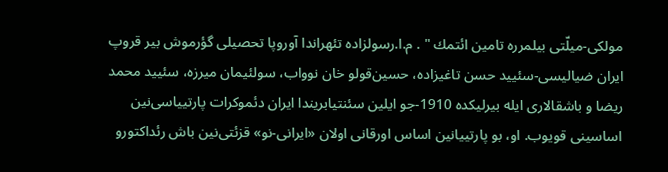مولكی-میلّتی بیلمرره تامین ائتمك " . م.ا.رسولزاده تئهراندا آوروپا تحصیلی گؤرموش بیر قروپ ایران ضیالیسی-سئیید حسن تاغیزاده، حسین‌قولو خان نوواب، سولئیمان میرزه، سئیید محمد ریضا و باشقالاری ایله بیرلیكده 1910-جو ایلین سئنتیابریندا ایران دئموكرات پارتییاسی‌نین اساسینی قویوب. او، بو پارتییانین اساس اورقانی اولان «ایرانی-نو» قزئتی‌نین باش رئداكتورو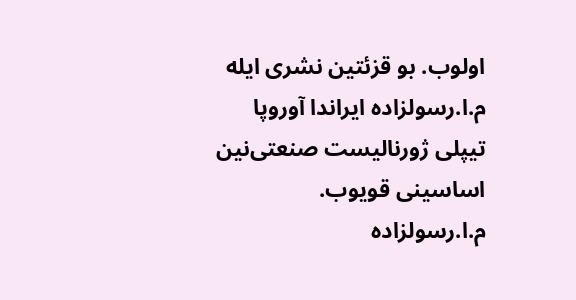اولوب. بو قزئتین نشری ایله م.ا.رسولزاده ایراندا آوروپا تیپلی ژورنالیست صنعتی‌نین اساسینی قویوب. م.ا.رسولزاده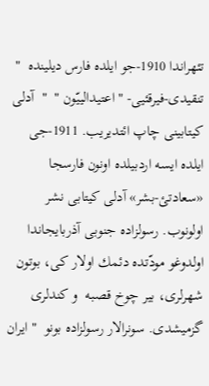تئهراندا 1910-جو ایلده فارس دیلینده  " تنقیدی-فیرقئیی- " اعتیدالییّون "  "  آدلی كیتابینی چاپ ائتدیریب. 1911-جی ایلده ایسه اردبیلده اونون فارسجا «سعادتئ-بشر» آدلی كیتابی نشر اولونوب. رسولزاده جنوبی آذربایجاندا اولدوغو مودّتده دئمك اولار كی، بوتون شهرلری، بیر چوخ قصبه  و كندلری گزمیشدی. سونرالار رسولزاده بونو  " ایران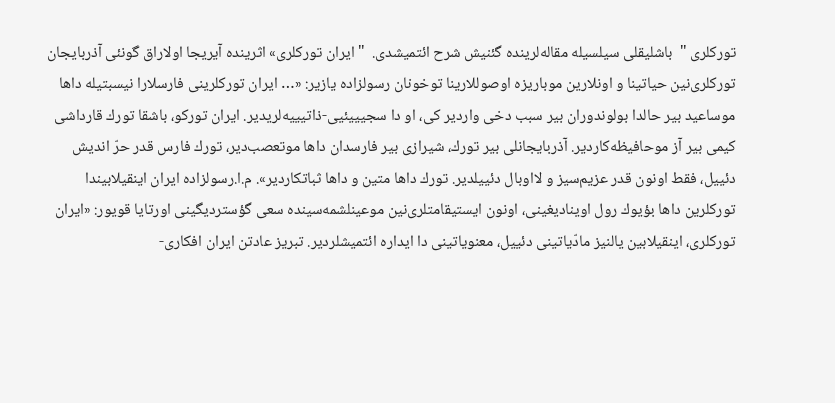توركلری "  باشلیقلی سیلسیله مقاله‌لرینده گئنیش شرح ائتمیشدی.  " ایران توركلری» اثرینده آیریجا اولاراق گونئی آذربایجان توركلری‌نین حیاتینا و اونلارین موباریزه اوصوللارینا توخونان رسولزاده یازیر: «… ایران توركلرینی فارسلارا نیسبتیله داها موساعید بیر حالدا بولوندوران بیر سبب دخی واردیر كی، او دا سجیییئیی-ذاتیییه‌لریدیر. ایران توركو، باشقا تورك قارداشی كیمی بیر آز موحافیظه‌كاردیر. آذربایجانلی بیر تورك، شیرازی بیر فارسدان داها موتعصب‌دیر، تورك فارس قدر حرّ‌ اندیش دئییل، فقط اونون قدر عزیم‌سیز و لااوبال دئییلدیر. تورك داها متین و داها ثباتكاردیر». م.ا.رسولزاده ایران اینقیلابیندا توركلرین داها بؤیوك رول اوینادیغینی، اونون ایستیقامتلری‌نین موعینلشمه‌سینده‌ سعی گؤستردیگینی اورتایا قویور: «ایران توركلری، اینقیلابین یالنیز مادّیاتینی دئییل، معنویاتینی دا ایداره ائتمیشلردیر. تبریز عادتن ایران افكاری-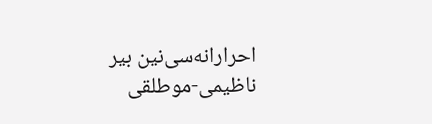احرارانه‌سی‌نین بیر ناظیمی-موطلقی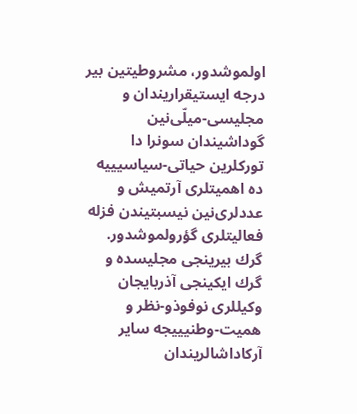اولموشدور، مشروطیتین بیر درجه ایستیقراریندان و مجلیسی-میلّی‌نین گوداشیندان سونرا دا توركلرین حیاتی-سیاسیییه ده اهمیتلری آرتمیش و عددلری‌نین نیسبتیندن فزله فعالیتلری گؤرولموشدور. گرك بیرینجی مجلیسده و گرك ایكینجی آذربایجان وكیللری نوفوذو-نظر و همیت-وطنیییجه سایر آركاداشالریندان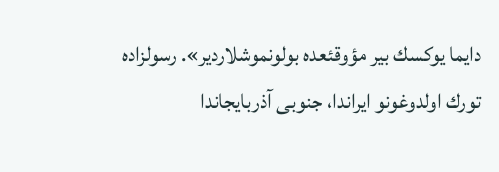دایما یوكسك بیر مؤوقئعده بولونموشلاردیر». رسولزاده تورك اولدوغونو ایراندا، جنوبی آذربایجاندا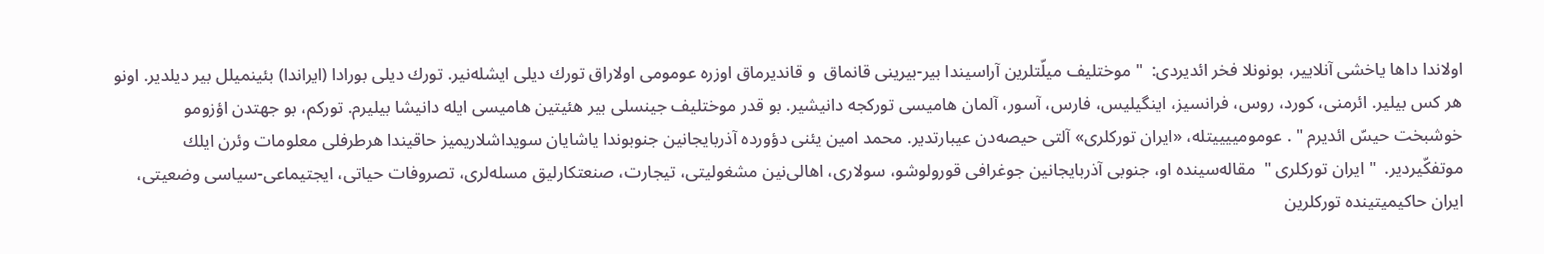اولاندا داها یاخشی آنلاییر، بونونلا فخر ائدیردی:  " موختلیف میلّتلرین آراسیندا بیر-بیرینی قانماق  و قاندیرماق اوزره عومومی اولاراق تورك دیلی ایشله‌نیر. تورك دیلی بورادا (ایراندا) بئینمیلل بیر دیلدیر. اونو هر كس بیلیر. ائرمنی، كورد، روس، فرانسیز، اینگیلیس، فارس، آسور، آلمان هامیسی توركجه دانیشیر. بو قدر موختلیف جینسلی بیر هئیتین هامیسی ایله دانیشا بیلیرم. توركم، بو جهتدن اؤزومو خوشبخت حیسّ ائدیرم " . عومومییییتله، «ایران توركلری» آلتی حیصه‌دن عیبارتدیر. محمد امین یئنی دؤورده آذربایجانین جنوبوندا یاشایان سویداشلاریمیز حاقیندا هرطرفلی معلومات وئرن ایلك موتفكّیردیر.  " ایران توركلری "  مقاله‌سینده او، جنوبی آذربایجانین جوغرافی قورولوشو، سولاری، اهالی‌نین مشغولیتی، تیجارت، صنعتكارلیق مسله‌لری، تصروفات حیاتی، ایجتیماعی-سیاسی وضعیتی، ایران حاكیمیتینده توركلرین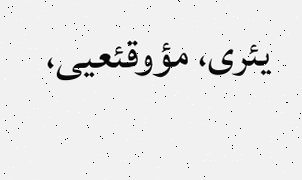یئری، مؤوقئعیی،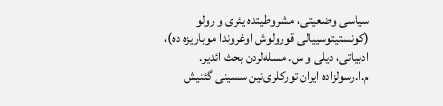سیاسی وضعیتی، مشروطیتده یئری و رولو (كونستیتوسییالی قورولوش اوغروندا موباریزه ده)، ادبیاتی، دیلی و س. مسله‌لردن بحث ائدیر. م.ا.رسولزاده ایران توركلری‌نین سسینی گئنیش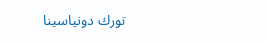تورك دونیاسینا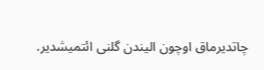چاتدیرماق اوچون الیندن گلنی ائتمیشدیر.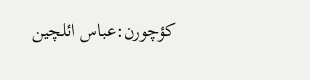كؤچورن:عباس ائلچین